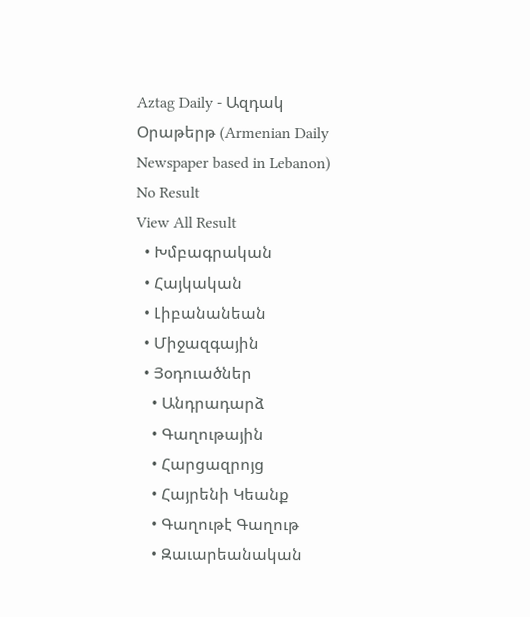Aztag Daily - Ազդակ Օրաթերթ (Armenian Daily Newspaper based in Lebanon)
No Result
View All Result
  • Խմբագրական
  • Հայկական
  • Լիբանանեան
  • Միջազգային
  • Յօդուածներ
    • Անդրադարձ
    • Գաղութային
    • Հարցազրոյց
    • Հայրենի Կեանք
    • Գաղութէ Գաղութ
    • Զաւարեանական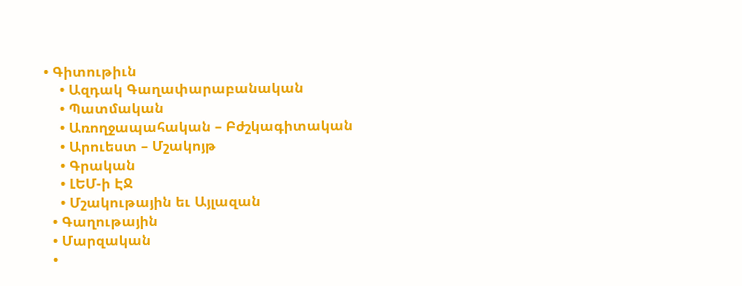• Գիտութիւն
    • Ազդակ Գաղափարաբանական
    • Պատմական
    • Առողջապահական – Բժշկագիտական
    • Արուեստ – Մշակոյթ
    • Գրական
    • ԼԵՄ-ի ԷՋ
    • Մշակութային եւ Այլազան
  • Գաղութային
  • Մարզական
  •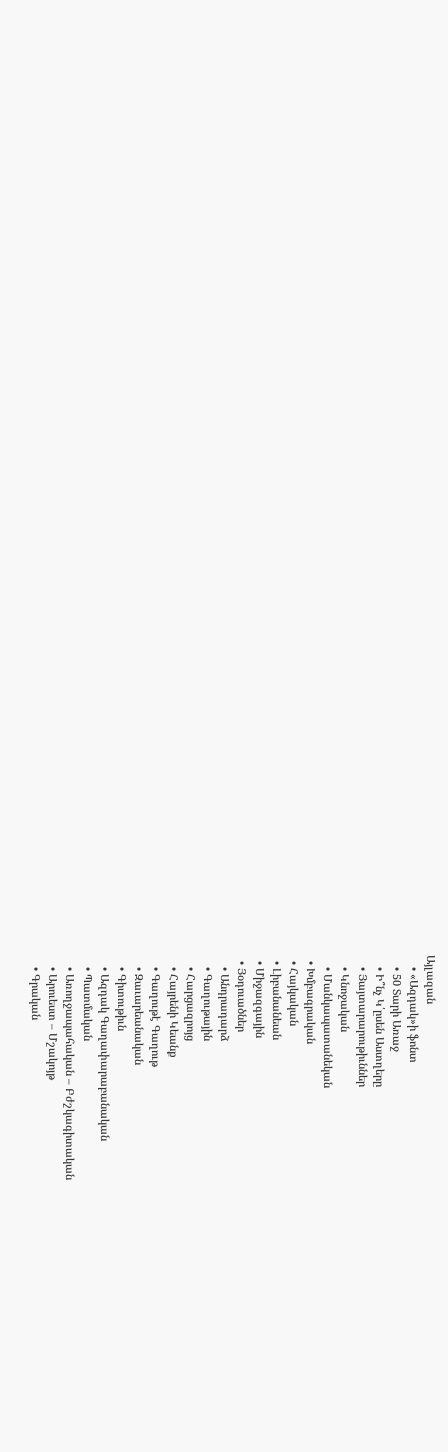Այլազան
    • «Ազդակ»ի ֆոնտ
    • 50 Տարի Առաջ
    • Ի՞նչ Կ՛ըսեն Աստղերը
    • Յայտարարութիւններ
    • Կնոջական
    • Մանկապատանեկան
  • Խմբագրական
  • Հայկական
  • Լիբանանեան
  • Միջազգային
  • Յօդուածներ
    • Անդրադարձ
    • Գաղութային
    • Հարցազրոյց
    • Հայրենի Կեանք
    • Գաղութէ Գաղութ
    • Զաւարեանական
    • Գիտութիւն
    • Ազդակ Գաղափարաբանական
    • Պատմական
    • Առողջապահական – Բժշկագիտական
    • Արուեստ – Մշակոյթ
    • Գրական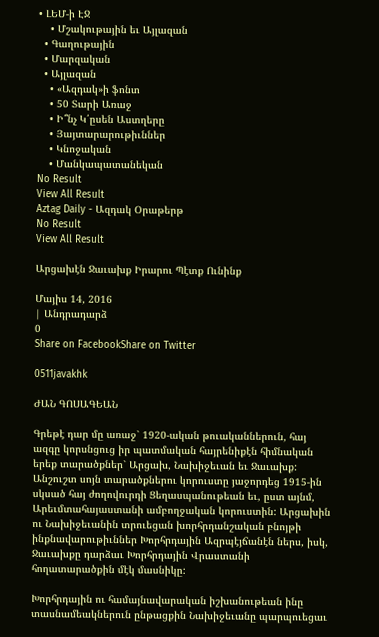• ԼԵՄ-ի ԷՋ
    • Մշակութային եւ Այլազան
  • Գաղութային
  • Մարզական
  • Այլազան
    • «Ազդակ»ի ֆոնտ
    • 50 Տարի Առաջ
    • Ի՞նչ Կ՛ըսեն Աստղերը
    • Յայտարարութիւններ
    • Կնոջական
    • Մանկապատանեկան
No Result
View All Result
Aztag Daily - Ազդակ Օրաթերթ
No Result
View All Result

Արցախէն Ջաւախք Իրարու Պէտք Ունինք

Մայիս 14, 2016
| Անդրադարձ
0
Share on FacebookShare on Twitter

0511javakhk

ԺԱՆ ԳՈՍԱԳԵԱՆ

Գրեթէ դար մը առաջ` 1920-ական թուականներուն, հայ ազգը կորսնցուց իր պատմական հայրենիքէն հիմնական երեք տարածքներ` Արցախ, Նախիջեւան եւ Ջաւախք: Անշուշտ սոյն տարածքներու կորուստը յաջորդեց 1915-ին սկսած հայ ժողովուրդի Ցեղասպանութեան եւ, ըստ այնմ, Արեւմտահայաստանի ամբողջական կորուստին: Արցախին ու Նախիջեւանին տրուեցան խորհրդանշական բնոյթի ինքնավարութիւններ Խորհրդային Ազրպէյճանէն ներս, իսկ, Ջաւախքը դարձաւ Խորհրդային Վրաստանի հողատարածքին մէկ մասնիկը:

Խորհրդային ու համայնավարական իշխանութեան ինը տասնամեակներուն ընթացքին Նախիջեւանը պարպուեցաւ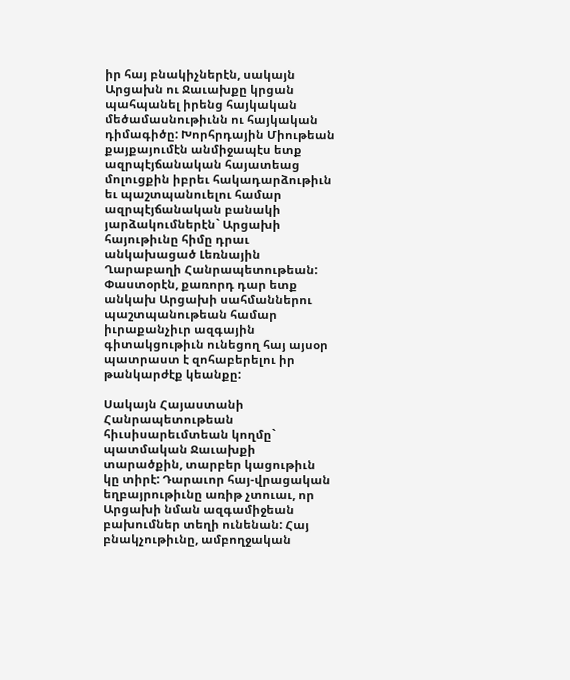իր հայ բնակիչներէն, սակայն Արցախն ու Ջաւախքը կրցան պահպանել իրենց հայկական մեծամասնութիւնն ու հայկական դիմագիծը: Խորհրդային Միութեան քայքայումէն անմիջապէս ետք ազրպէյճանական հայատեաց մոլուցքին իբրեւ հակադարձութիւն եւ պաշտպանուելու համար ազրպէյճանական բանակի յարձակումներէն` Արցախի հայութիւնը հիմը դրաւ անկախացած Լեռնային Ղարաբաղի Հանրապետութեան: Փաստօրէն, քառորդ դար ետք անկախ Արցախի սահմաններու պաշտպանութեան համար իւրաքանչիւր ազգային գիտակցութիւն ունեցող հայ այսօր պատրաստ է զոհաբերելու իր թանկարժէք կեանքը:

Սակայն Հայաստանի Հանրապետութեան հիւսիսարեւմտեան կողմը` պատմական Ջաւախքի տարածքին, տարբեր կացութիւն կը տիրէ: Դարաւոր հայ-վրացական եղբայրութիւնը առիթ չտուաւ, որ Արցախի նման ազգամիջեան բախումներ տեղի ունենան: Հայ բնակչութիւնը, ամբողջական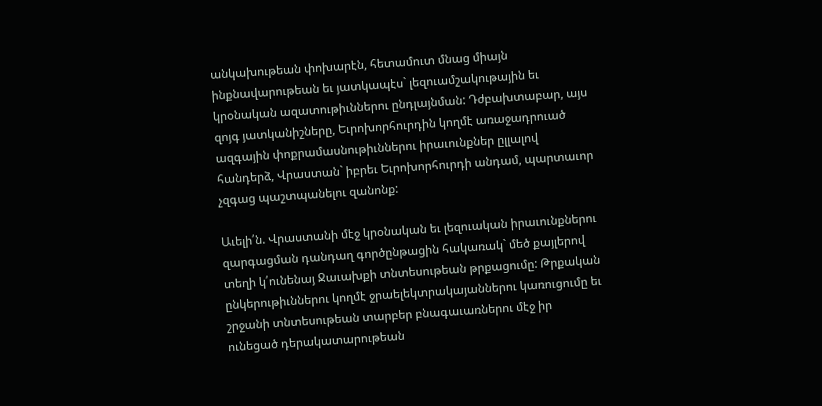անկախութեան փոխարէն, հետամուտ մնաց միայն ինքնավարութեան եւ յատկապէս` լեզուամշակութային եւ կրօնական ազատութիւններու ընդլայնման: Դժբախտաբար, այս զոյգ յատկանիշները, Եւրոխորհուրդին կողմէ առաջադրուած ազգային փոքրամասնութիւններու իրաւունքներ ըլլալով հանդերձ, Վրաստան` իբրեւ Եւրոխորհուրդի անդամ, պարտաւոր չզգաց պաշտպանելու զանոնք:

Աւելի՛ն. Վրաստանի մէջ կրօնական եւ լեզուական իրաւունքներու զարգացման դանդաղ գործընթացին հակառակ` մեծ քայլերով տեղի կ՛ունենայ Ջաւախքի տնտեսութեան թրքացումը: Թրքական ընկերութիւններու կողմէ ջրաելեկտրակայաններու կառուցումը եւ շրջանի տնտեսութեան տարբեր բնագաւառներու մէջ իր ունեցած դերակատարութեան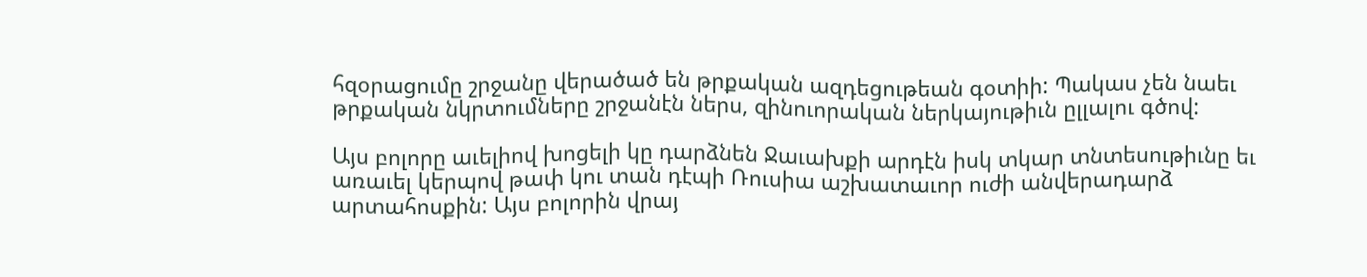հզօրացումը շրջանը վերածած են թրքական ազդեցութեան գօտիի: Պակաս չեն նաեւ թրքական նկրտումները շրջանէն ներս, զինուորական ներկայութիւն ըլլալու գծով:

Այս բոլորը աւելիով խոցելի կը դարձնեն Ջաւախքի արդէն իսկ տկար տնտեսութիւնը եւ առաւել կերպով թափ կու տան դէպի Ռուսիա աշխատաւոր ուժի անվերադարձ արտահոսքին: Այս բոլորին վրայ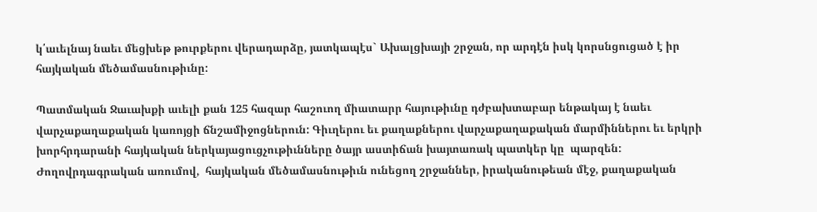կ՛աւելնայ նաեւ մեցխեթ թուրքերու վերադարձը, յատկապէս` Ախալցխայի շրջան, որ արդէն իսկ կորսնցուցած է իր հայկական մեծամասնութիւնը:

Պատմական Ջաւախքի աւելի քան 125 հազար հաշուող միատարր հայութիւնը դժբախտաբար ենթակայ է նաեւ վարչաքաղաքական կառոյցի ճնշամիջոցներուն: Գիւղերու եւ քաղաքներու վարչաքաղաքական մարմիններու եւ երկրի խորհրդարանի հայկական ներկայացուցչութիւնները ծայր աստիճան խայտառակ պատկեր կը  պարզեն: Ժողովրդագրական առումով,  հայկական մեծամասնութիւն ունեցող շրջաններ, իրականութեան մէջ, քաղաքական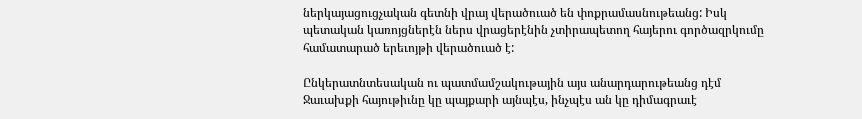ներկայացուցչական գետնի վրայ վերածուած են փոքրամասնութեանց: Իսկ պետական կառոյցներէն ներս վրացերէնին չտիրապետող հայերու գործազրկումը համատարած երեւոյթի վերածուած է:

Ընկերատնտեսական ու պատմամշակութային այս անարդարութեանց դէմ Ջաւախքի հայութիւնը կը պայքարի այնպէս, ինչպէս ան կը դիմագրաւէ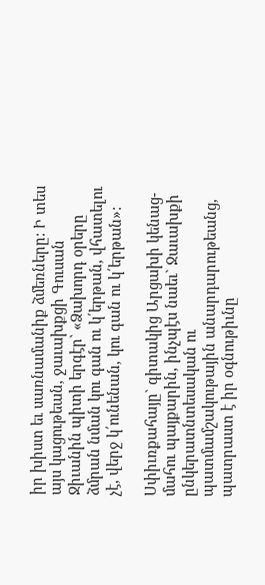իր խիստ եւ սառնամանիք ձմեռները: Ի տես այս կացութեան, ջաւախքցի Գուսան Ջիւանին պիտի երգէր` «Ձախորդ օրերը ձմրան նման կու գան ու կ՛երթան, վհատելու չէ, վերջ կ՛ունենան, կու գան ու կ՛երթան»:

Սփիւռքահայը` գիտակից Արցախի կենաց-մահու պայքարին, ինչպէս նաեւ` Ջաւախքի ընկերատնտեսական ու պատմամշակութային անարդարութեանց, պատրաստ է իր օգնութիւնը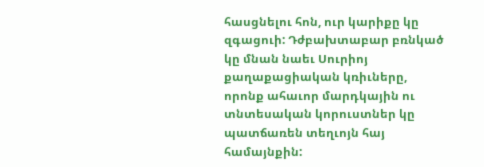հասցնելու հոն, ուր կարիքը կը զգացուի: Դժբախտաբար բռնկած կը մնան նաեւ Սուրիոյ քաղաքացիական կռիւները, որոնք ահաւոր մարդկային ու տնտեսական կորուստներ կը պատճառեն տեղւոյն հայ համայնքին: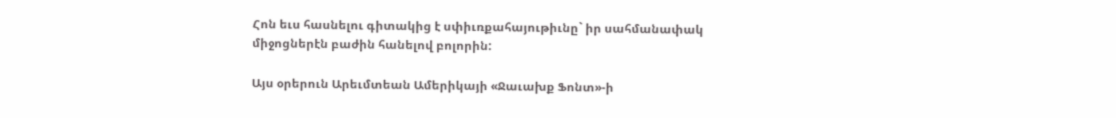Հոն եւս հասնելու գիտակից է սփիւռքահայութիւնը` իր սահմանափակ միջոցներէն բաժին հանելով բոլորին:

Այս օրերուն Արեւմտեան Ամերիկայի «Ջաւախք Ֆոնտ»-ի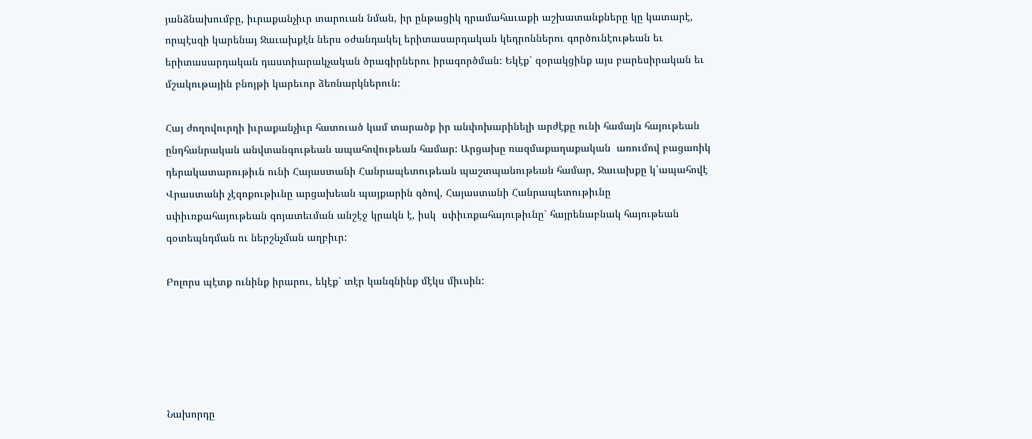յանձնախումբը, իւրաքանչիւր տարուան նման, իր ընթացիկ դրամահաւաքի աշխատանքները կը կատարէ, որպէսզի կարենայ Ջաւախքէն ներս օժանդակել երիտասարդական կեդրոններու գործունէութեան եւ երիտասարդական դաստիարակչական ծրագիրներու իրագործման: Եկէք` զօրակցինք այս բարեսիրական եւ մշակութային բնոյթի կարեւոր ձեռնարկներուն:

Հայ ժողովուրդի իւրաքանչիւր հատուած կամ տարածք իր անփոխարինելի արժէքը ունի համայն հայութեան ընդհանրական անվտանգութեան ապահովութեան համար: Արցախը ռազմաքաղաքական  առումով բացառիկ դերակատարութիւն ունի Հայաստանի Հանրապետութեան պաշտպանութեան համար, Ջաւախքը կ՛ապահովէ Վրաստանի չէզոքութիւնը արցախեան պայքարին գծով, Հայաստանի Հանրապետութիւնը սփիւռքահայութեան գոյատեւման անշէջ կրակն է, իսկ  սփիւռքահայութիւնը` հայրենաբնակ հայութեան գօտեպնդման ու ներշնչման աղբիւր:

Բոլորս պէտք ունինք իրարու, եկէք` տէր կանգնինք մէկս միւսին:





Նախորդը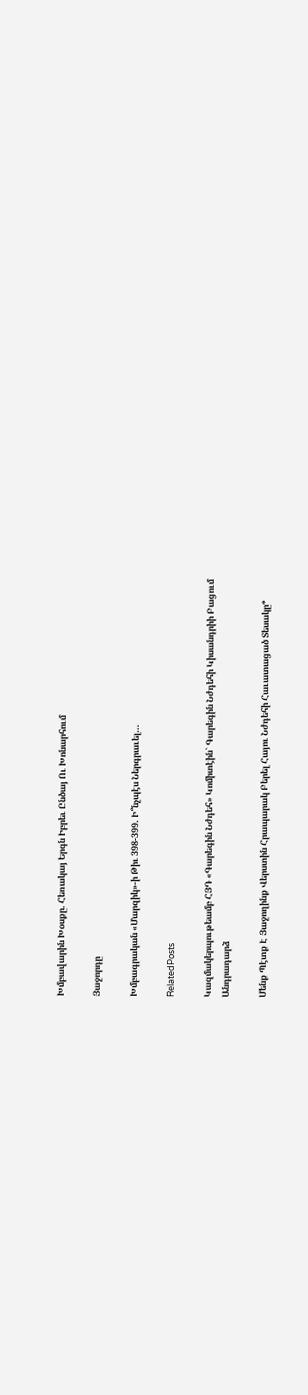Խմբավարին Խօսքը. Հեռակայ Երգն Իբրեւ Ընծայ Ու Խոնարհում

Յաջորդը

Խմբագրական «Մարզիկ»-ի Թիւ 398-399. Ի՞նչպէս Ներգրաւել…

RelatedPosts

Կազմակերպութեամբ ՀՅԴ «Գարեգին Նժդեհ» Կոմիտէին` Գարեգին Նժդեհի Կիսանդրիի Բացում
Անդրադարձ

Մենք Պէտք Է Յաջողինք Վերստին Հրապարակ Բերել Հայու Նժդեհի Հաւատացած Տեսակը*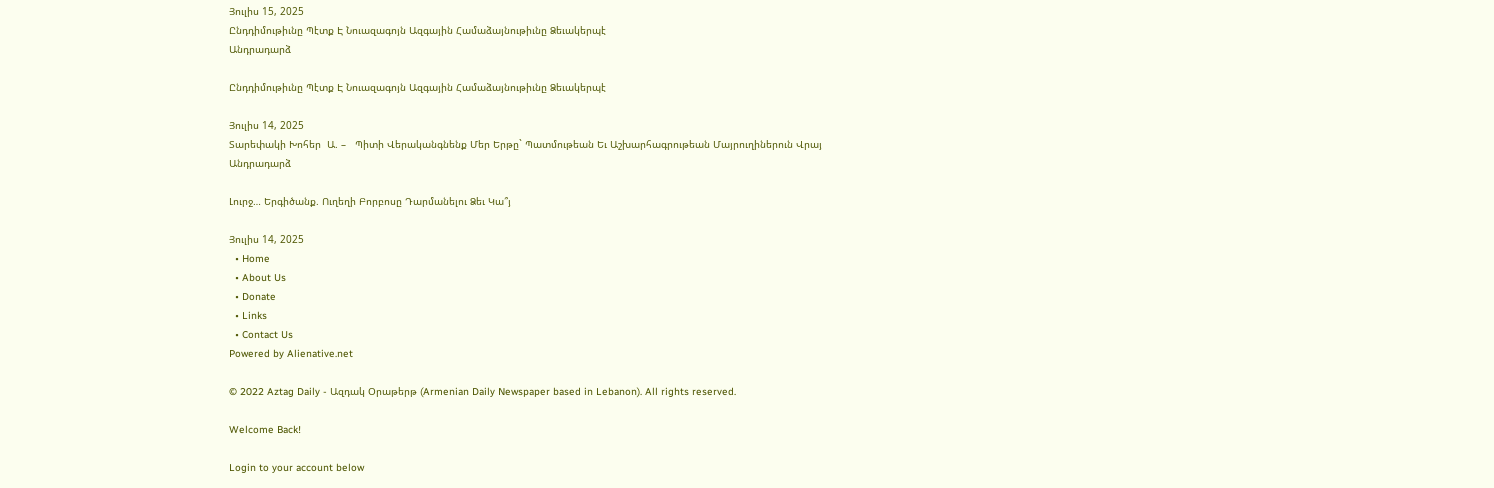Յուլիս 15, 2025
Ընդդիմութիւնը Պէտք Է Նուազագոյն Ազգային Համաձայնութիւնը Ձեւակերպէ
Անդրադարձ

Ընդդիմութիւնը Պէտք Է Նուազագոյն Ազգային Համաձայնութիւնը Ձեւակերպէ

Յուլիս 14, 2025
Տարեփակի Խոհեր  Ա. –   Պիտի Վերականգնենք Մեր Երթը` Պատմութեան Եւ Աշխարհագրութեան Մայրուղիներուն Վրայ
Անդրադարձ

Լուրջ… Երգիծանք. Ուղեղի Բորբոսը Դարմանելու Ձեւ Կա՞յ

Յուլիս 14, 2025
  • Home
  • About Us
  • Donate
  • Links
  • Contact Us
Powered by Alienative.net

© 2022 Aztag Daily - Ազդակ Օրաթերթ (Armenian Daily Newspaper based in Lebanon). All rights reserved.

Welcome Back!

Login to your account below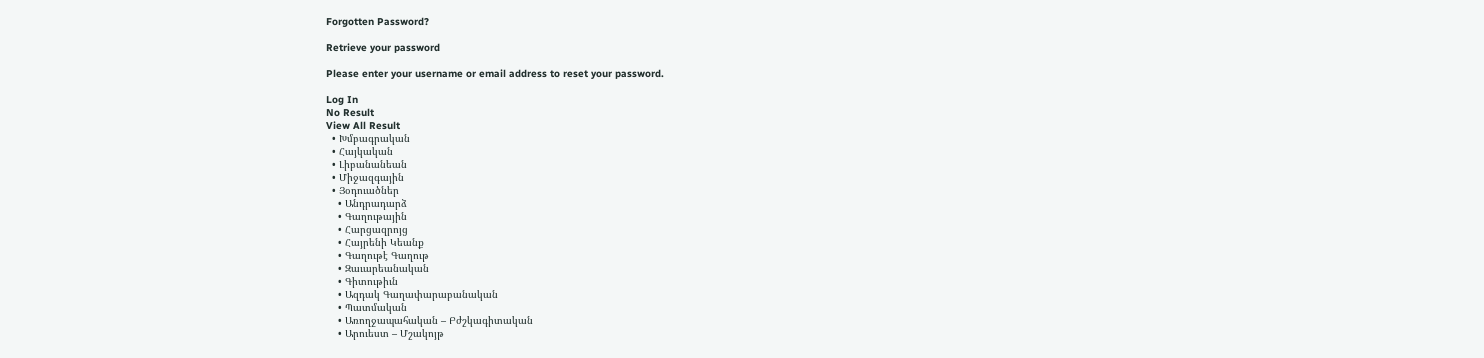Forgotten Password?

Retrieve your password

Please enter your username or email address to reset your password.

Log In
No Result
View All Result
  • Խմբագրական
  • Հայկական
  • Լիբանանեան
  • Միջազգային
  • Յօդուածներ
    • Անդրադարձ
    • Գաղութային
    • Հարցազրոյց
    • Հայրենի Կեանք
    • Գաղութէ Գաղութ
    • Զաւարեանական
    • Գիտութիւն
    • Ազդակ Գաղափարաբանական
    • Պատմական
    • Առողջապահական – Բժշկագիտական
    • Արուեստ – Մշակոյթ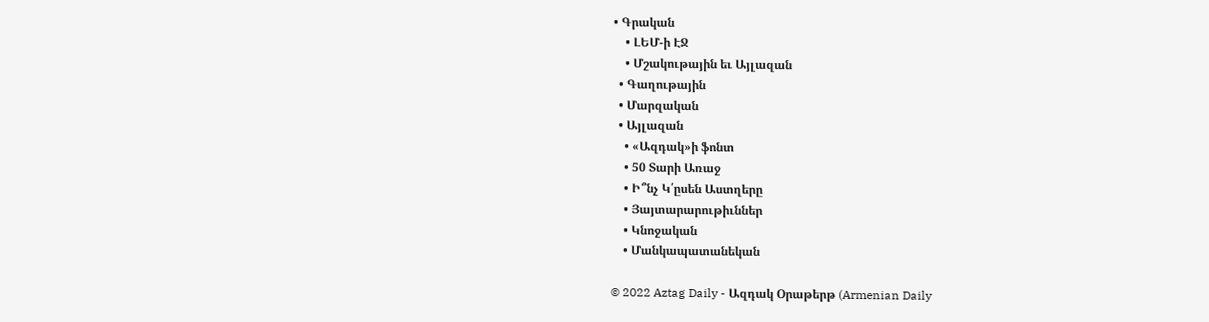• Գրական
    • ԼԵՄ-ի ԷՋ
    • Մշակութային եւ Այլազան
  • Գաղութային
  • Մարզական
  • Այլազան
    • «Ազդակ»ի ֆոնտ
    • 50 Տարի Առաջ
    • Ի՞նչ Կ՛ըսեն Աստղերը
    • Յայտարարութիւններ
    • Կնոջական
    • Մանկապատանեկան

© 2022 Aztag Daily - Ազդակ Օրաթերթ (Armenian Daily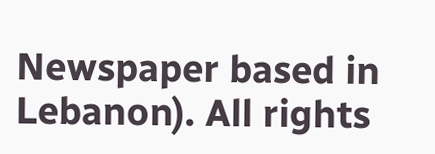Newspaper based in Lebanon). All rights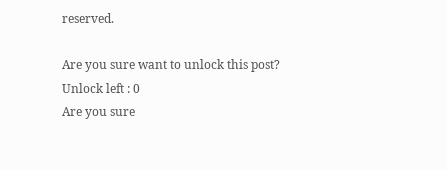reserved.

Are you sure want to unlock this post?
Unlock left : 0
Are you sure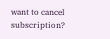want to cancel subscription?